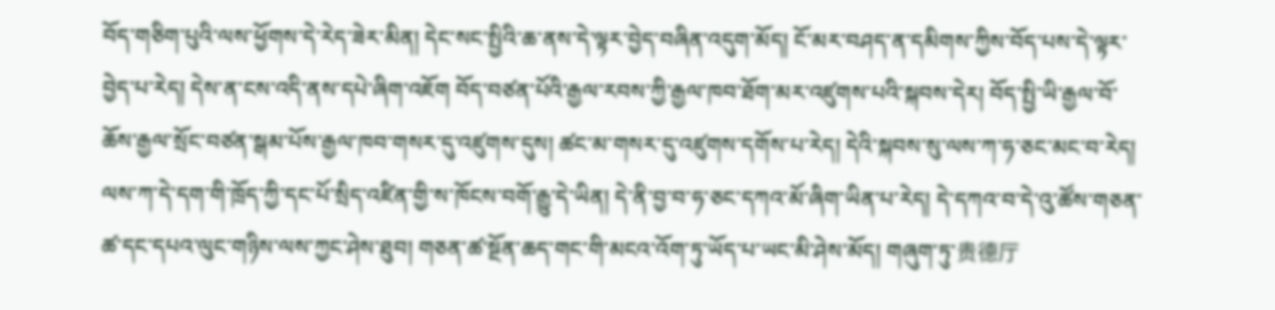བོད་གཅིག་པུའི་ལས་ཕྱོགས་དེ་རེད་ཟེར་མིན། དེང་སང་སྤྱིའི་ཆ་ནས་དེ་ལྟར་བྱེད་བཞིན་འདུག་མོད། ངོ་མར་བཤད་ན་དམིགས་ཀྱིས་བོད་པས་དེ་ལྟར་བྱེད་པ་རེད། དེས་ན་ངས་འདི་ནས་དཔེ་ཞིག་འཇོག བོད་བཙན་པོའི་རྒྱལ་རབས་ཀྱི་རྒྱལ་ཁབ་ཐོག་མར་འཛུགས་པའི་སྐབས་དེར། བོད་སྤྱི་ཡི་རྒྱལ་བོ་ཆོས་རྒྱལ་སྲོང་བཙན་སྒམ་པོས་རྒྱལ་ཁབ་གསར་དུ་འཛུགས་དུས། ཚང་མ་གསར་དུ་འཛུགས་དགོས་པ་རེད། དེའི་སྐབས་སུ་ལས་ཀ་ཧ་ཅང་མང་བ་རེད། ལས་ཀ་དེ་དག་གི་ཁྲོད་ཀྱི་དང་པོ་སྲིད་འཛིན་གྱི་ས་ཁོངས་བགོ་རྒྱུ་དེ་ཡིན། དེ་ནི་བྱ་བ་ཧ་ཅང་དཀའ་མོ་ཞིག་ཡིན་པ་རེད། དེ་དཀའ་བ་དེ་འུ་ཚོས་གཅན་ཚ་དང་དཔའ་ལུང་གཉིས་ལས་ཀྱང་ཤེས་ཐུབ། གཅན་ཚ་སྔོན་ཆད་གང་གི་མངའ་འོག་ཏུ་ཡོད་པ་ཡང་མི་ཤེས་མོད། གཞུག་ཏུ་贵德厅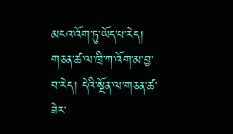མངའ་འོག་ཏུ་ཡོད་པ་རེད། གཅན་ཚ་ལ་ཁྲི་ཀ་འོག་མ་བྱ་བ་རེད། དེའི་སྔོན་ལ་གཅན་ཚ་ཟེར་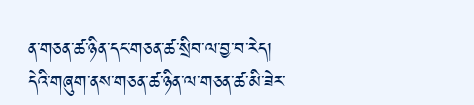ན་གཅན་ཚ་ཉིན་དང་གཅན་ཚ་སྲིབ་ལ་བྱ་བ་རེད། དེའི་གཞུག་ནས་གཅན་ཚ་ཉིན་ལ་གཅན་ཚ་མི་ཟེར་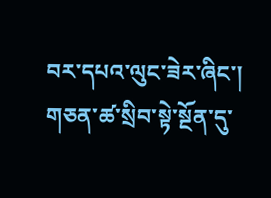བར་དཔའ་ལུང་ཟེར་ཞིང་། གཅན་ཚ་སྲིབ་སྟེ་སྔོན་དུ་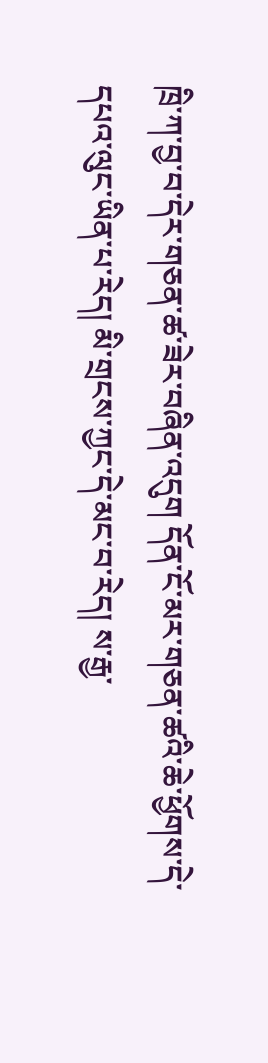ཁྲི་ཀ་བྱ་བ་དེར་གཅན་ཚ་ཟེར་བཞིན་འདུག དོན་ངོ་མར་གཅན་ཚའི་ཆེ་ཕྱོགས་དེ་དཔའ་ལུང་ཡིན་པ་རེད། མི་གྲངས་ཀྱང་དེ་མང་བ་རེད། ས་རྒྱ་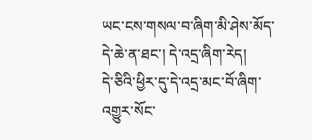ཡང་ངས་གསལ་བ་ཞིག་མི་ཤེས་མོད་དེ་ཆེ་ན་ཐང་། དེ་འདྲ་ཞིག་རེད།
དེ་ཅིའི་ཕྱིར་དུ་དེ་འདྲ་མང་བོ་ཞིག་འགྱུར་སོང་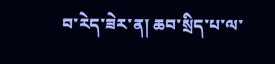བ་རེད་ཟེར་ན། ཆབ་སྲིད་པ་ལ་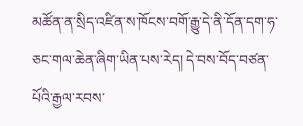མཚོན་ན་སྲིད་འཛིན་ས་ཁོངས་བགོ་རྒྱུ་དེ་ནི་དོན་དག་ཧ་ཅང་གལ་ཆེན་ཞིག་ཡིན་པས་རེད། དེ་བས་བོད་བཙན་པོའི་རྒྱལ་རབས་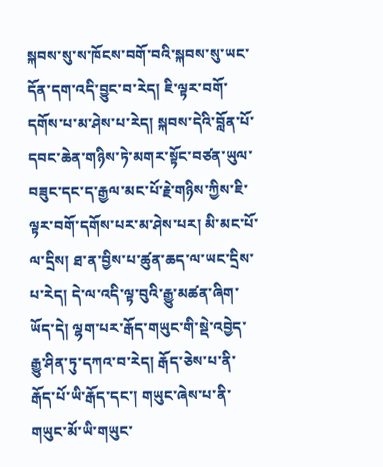སྐབས་སུ་ས་ཁོངས་བགོ་བའི་སྐབས་སུ་ཡང་དོན་དག་འདི་བྱུང་བ་རེད། ཇི་ལྟར་བགོ་དགོས་པ་མ་ཤེས་པ་རེད། སྐབས་དེའི་བློན་པོ་དབང་ཆེན་གཉིས་ཏེ་མགར་སྟོང་བཙན་ཡུལ་བཟུང་དང་ད་རྒྱལ་མང་པོ་རྗེ་གཉིས་ཀྱིས་ཇི་ལྟར་བགོ་དགོས་པར་མ་ཤེས་པར། མི་མང་པོ་ལ་དྲིས། ཐ་ན་བྱིས་པ་ཚུན་ཆད་ལ་ཡང་དྲིས་པ་རེད། དེ་ལ་འདི་ལྟ་བུའི་རྒྱུ་མཚན་ཞིག་ཡོད་དེ། ལྷག་པར་རྒོད་གཡུང་གི་སྡེ་འབྱེད་རྒྱུ་ཤིན་ཏུ་དཀའ་བ་རེད། རྒོད་ཅེས་པ་ནི་རྒོད་པོ་ཡི་རྒོད་དང་། གཡུང་ཞེས་པ་ནི་གཡུང་མོ་ཡི་གཡུང་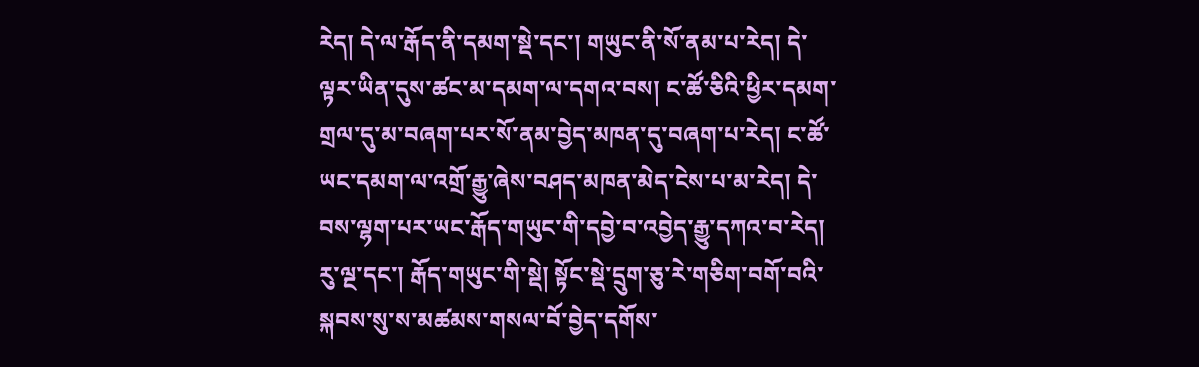རེད། དེ་ལ་རྒོད་ནི་དམག་སྡེ་དང་། གཡུང་ནི་སོ་ནམ་པ་རེད། དེ་ལྟར་ཡིན་དུས་ཚང་མ་དམག་ལ་དགའ་བས། ང་ཚོ་ཅིའི་ཕྱིར་དམག་གྲལ་དུ་མ་བཞག་པར་སོ་ནམ་བྱེད་མཁན་དུ་བཞག་པ་རེད། ང་ཚོ་ཡང་དམག་ལ་འགྲོ་རྒྱུ་ཞེས་བཤད་མཁན་མེད་ངེས་པ་མ་རེད། དེ་བས་ལྷག་པར་ཡང་རྒོད་གཡུང་གི་དབྱེ་བ་འབྱེད་རྒྱུ་དཀའ་བ་རེད།
རུ་ལྔ་དང་། རྒོད་གཡུང་གི་སྡེ། སྟོང་སྡེ་དྲུག་ཅུ་རེ་གཅིག་བགོ་བའི་སྐབས་སུ་ས་མཚམས་གསལ་བོ་བྱེད་དགོས་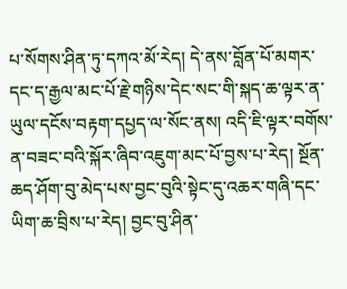པ་སོགས་ཤིན་ཏུ་དཀའ་མོ་རེད། དེ་ནས་བློན་པོ་མགར་དང་ད་རྒྱལ་མང་པོ་རྗེ་གཉིས་དེང་སང་གི་སྐད་ཆ་ལྟར་ན་ཡུལ་དངོས་བརྟག་དཔྱད་ལ་སོང་ནས། འདི་ཇི་ལྟར་བགོས་ན་བཟང་བའི་སྐོར་ཞིབ་འཇུག་མང་པོ་བྱས་པ་རེད། སྔོན་ཆད་ཤོག་བུ་མེད་པས་བྱང་བུའི་སྟེང་དུ་འཆར་གཞི་དང་ཡིག་ཆ་བྲིས་པ་རེད། བྱང་བུ་ཤིན་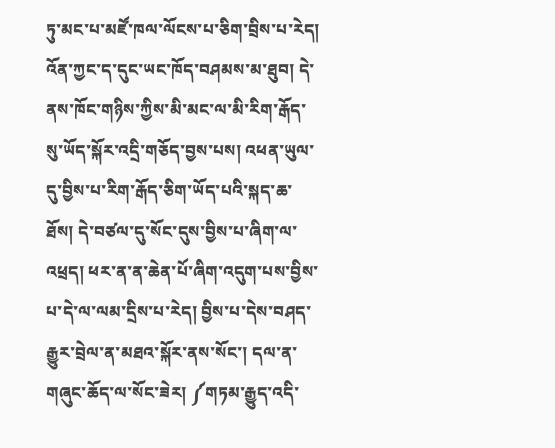ཏུ་མང་པ་མཛོ་ཁལ་ལོངས་པ་ཅིག་བྲིས་པ་རེད། འོན་ཀྱང་ད་དུང་ཡང་ཁོད་བཤམས་མ་ཐུབ། དེ་ནས་ཁོང་གཉིས་ཀྱིས་མི་མང་ལ་མི་རིག་རྒོད་སུ་ཡོད་སྐོར་འདྲི་གཅོད་བྱས་པས། འཕན་ཡུལ་དུ་བྱིས་པ་རིག་རྒོད་ཅིག་ཡོད་པའི་སྐད་ཆ་ཐོས། དེ་བཙལ་དུ་སོང་དུས་བྱིས་པ་ཞིག་ལ་འཕྲད། ཕར་ན་ན་ཆེན་པོ་ཞིག་འདུག་པས་བྱིས་པ་དེ་ལ་ལམ་དྲིས་པ་རེད། བྱིས་པ་དེས་བཤད་རྒྱུར་བྲེལ་ན་མཐའ་སྐོར་ནས་སོང་། དལ་ན་གཞུང་ཆོད་ལ་སོང་ཟེར། ༼གཏམ་རྒྱུད་འདི་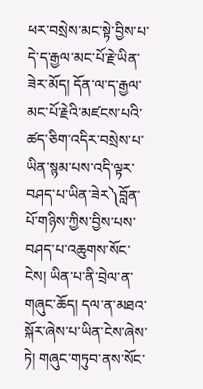ཕར་བསྲེས་མང་སྟེ་བྱིས་པ་དེ་ད་རྒྱལ་མང་པོ་རྗེ་ཡིན་ཟེར་མོད། དོན་ལ་ད་རྒྱལ་མང་པོ་རྗེའི་མཛངས་པའི་ཚད་ཅིག་འདིར་བསྲེས་པ་ཡིན་སྙམ་པས་འདི་ལྟར་བཤད་པ་ཡིན་ཟེར༽བློན་པོ་གཉིས་ཀྱིས་བྱིས་པས་བཤད་པ་འཆུགས་སོང་ངེས། ཡིན་པ་ནི་བྲེལ་ན་གཞུང་ཆོད། དལ་ན་མཐའ་སྐོར་ཞེས་པ་ཡིན་ངེས་ཞེས་ཏེ། གཞུང་གཏུབ་ནས་སོང་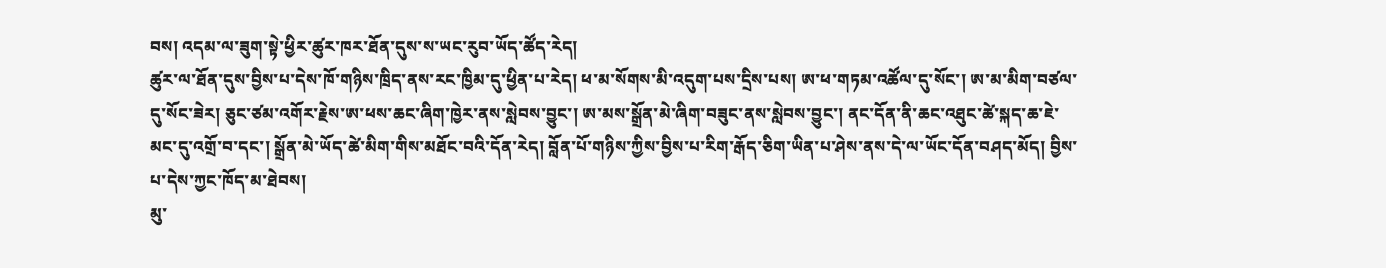བས། འདམ་ལ་ཟུག་སྟེ་ཕྱིར་ཚུར་ཁར་ཐོན་དུས་ས་ཡང་རུབ་ཡོད་ཚོད་རེད།
ཚུར་ལ་ཐོན་དུས་བྱིས་པ་དེས་ཁོ་གཉིས་ཁྲིད་ནས་རང་ཁྱིམ་དུ་ཕྱིན་པ་རེད། ཕ་མ་སོགས་མི་འདུག་པས་དྲིས་པས། ཨ་ཕ་གཏམ་འཚོལ་དུ་སོང་། ཨ་མ་མིག་བཙལ་དུ་སོང་ཟེར། ཅུང་ཙམ་འགོར་རྗེས་ཨ་ཕས་ཆང་ཞིག་ཁྱེར་ནས་སླེབས་བྱུང་། ཨ་མས་སྒྲོན་མེ་ཞིག་བཟུང་ནས་སླེབས་བྱུང་། ནང་དོན་ནི་ཆང་འཐུང་ཚེ་སྐད་ཆ་ཇེ་མང་དུ་འགྲོ་བ་དང་། སྒྲོན་མེ་ཡོད་ཚེ་མིག་གིས་མཐོང་བའི་དོན་རེད། བློན་པོ་གཉིས་ཀྱིས་བྱིས་པ་རིག་རྒོད་ཅིག་ཡིན་པ་ཤེས་ནས་དེ་ལ་ཡོང་དོན་བཤད་མོད། བྱིས་པ་དེས་ཀྱང་ཁོད་མ་ཐེབས།
མུ་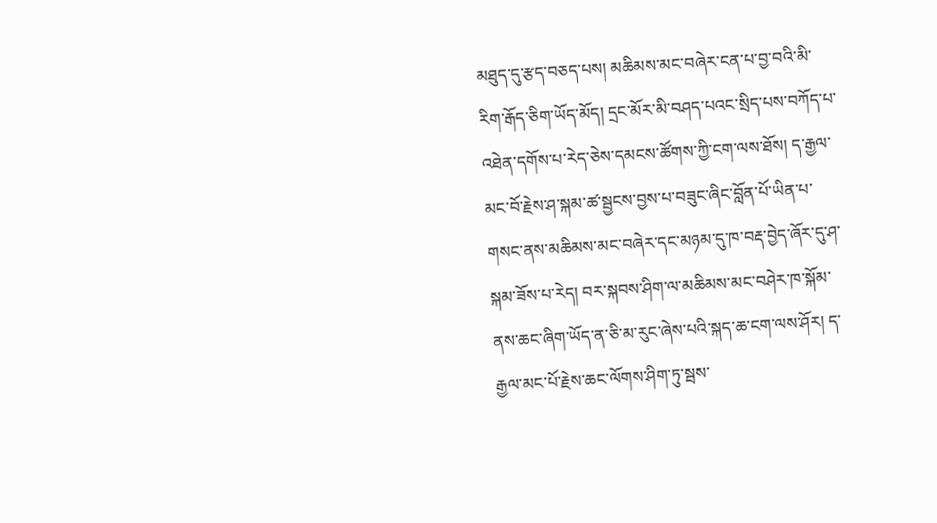མཐུད་དུ་རྩད་བཅད་པས། མཆིམས་མང་བཞེར་ངན་པ་བྱ་བའི་མི་རིག་རྒོད་ཅིག་ཡོད་མོད། དྲང་མོར་མི་བཤད་པའང་སྲིད་པས་བཀོད་པ་འཐེན་དགོས་པ་རེད་ཅེས་དམངས་ཚོགས་ཀྱི་ངག་ལས་ཐོས། ད་རྒྱལ་མང་བོ་རྗེས་ཤ་སྐམ་ཚ་སྦྱངས་བྱས་པ་བཟུང་ཞིང་བློན་པོ་ཡིན་པ་གསང་ནས་མཆིམས་མང་བཞེར་དང་མཉམ་དུ་ཁ་བརྡ་བྱེད་ཞོར་དུ་ཤ་སྐམ་ཟོས་པ་རེད། བར་སྐབས་ཤིག་ལ་མཆིམས་མང་བཤེར་ཁ་སྐོམ་ནས་ཆང་ཞིག་ཡོད་ན་ཅི་མ་རུང་ཞེས་པའི་སྐད་ཆ་ངག་ལས་ཤོར། ད་རྒྱལ་མང་པོ་རྗེས་ཆང་ལོགས་ཤིག་ཏུ་སྦས་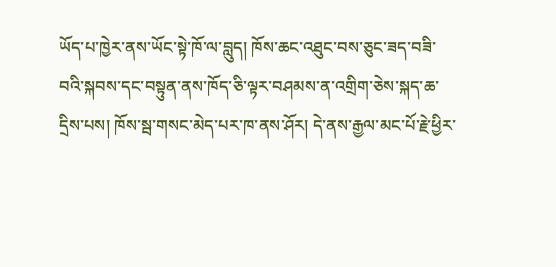ཡོད་པ་ཁྱེར་ནས་ཡོང་སྟེ་ཁོ་ལ་བླུད། ཁོས་ཆང་འཐུང་བས་ཅུང་ཟད་བཟི་བའི་སྐབས་དང་བསྟུན་ནས་ཁོད་ཅི་ལྟར་བཤམས་ན་འགྲིག་ཅེས་སྐད་ཆ་དྲིས་པས། ཁོས་སྦ་གསང་མེད་པར་ཁ་ནས་ཤོར། དེ་ནས་རྒྱལ་མང་པོ་རྗེ་ཕྱིར་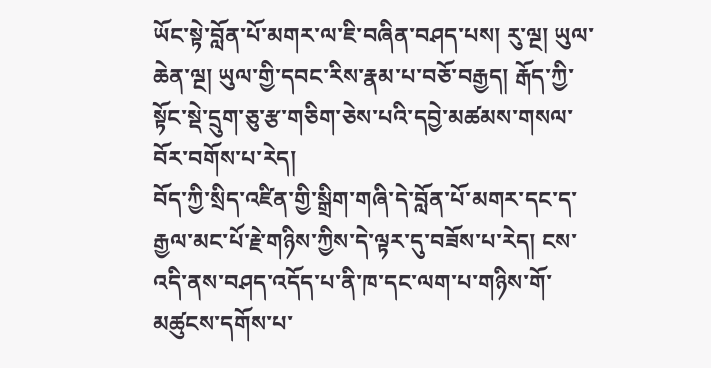ཡོང་སྟེ་བློན་པོ་མགར་ལ་ཇི་བཞིན་བཤད་པས། རུ་ལྔ། ཡུལ་ཆེན་ལྔ། ཡུལ་གྱི་དབང་རིས་རྣམ་པ་བཅོ་བརྒྱད། རྒོད་ཀྱི་སྟོང་སྡེ་དྲུག་ཅུ་རྩ་གཅིག་ཅེས་པའི་དབྱེ་མཚམས་གསལ་བོར་བགོས་པ་རེད།
བོད་ཀྱི་སྲིད་འཛིན་གྱི་སྒྲིག་གཞི་དེ་བློན་པོ་མགར་དང་ད་རྒྱལ་མང་པོ་རྗེ་གཉིས་ཀྱིས་དེ་ལྟར་དུ་བཟོས་པ་རེད། ངས་འདི་ནས་བཤད་འདོད་པ་ནི་ཁ་དང་ལག་པ་གཉིས་གོ་མཚུངས་དགོས་པ་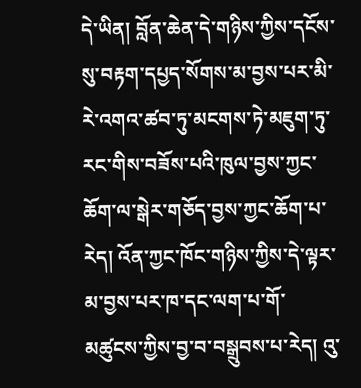དེ་ཡིན། བློན་ཆེན་དེ་གཉིས་ཀྱིས་དངོས་སུ་བརྟག་དཔྱད་སོགས་མ་བྱས་པར་མི་རེ་འགའ་ཚབ་ཏུ་མངགས་ཏེ་མཇུག་ཏུ་རང་གིས་བཟོས་པའི་ཁུལ་བྱས་ཀྱང་ཆོག་ལ་སྒེར་གཅོད་བྱས་ཀྱང་ཆོག་པ་རེད། འོན་ཀྱང་ཁོང་གཉིས་ཀྱིས་དེ་ལྟར་མ་བྱས་པར་ཁ་དང་ལག་པ་གོ་མཚུངས་ཀྱིས་བྱ་བ་བསྒྲུབས་པ་རེད། འུ་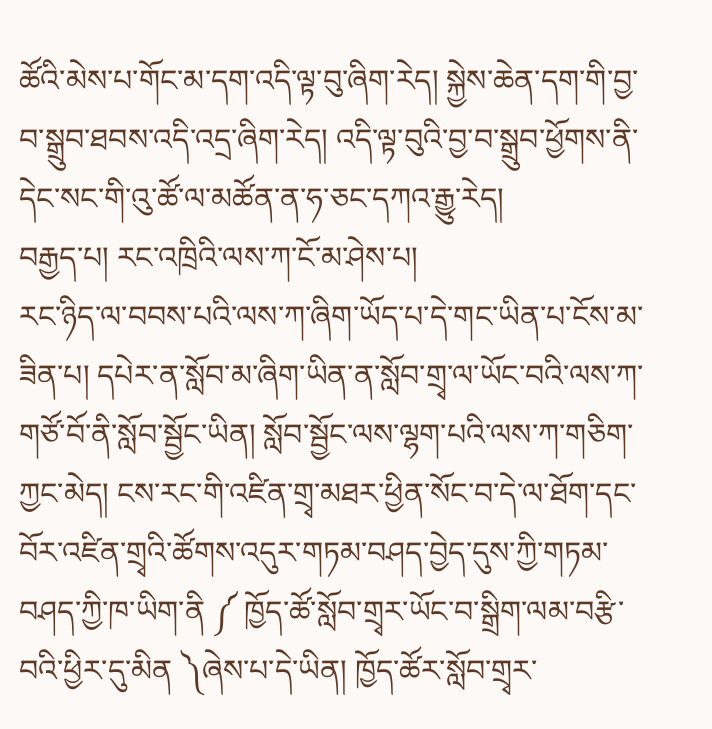ཚོའི་མེས་པ་གོང་མ་དག་འདི་ལྟ་བུ་ཞིག་རེད། སྐྱེས་ཆེན་དག་གི་བྱ་བ་སྒྲུབ་ཐབས་འདི་འདྲ་ཞིག་རེད། འདི་ལྟ་བུའི་བྱ་བ་སྒྲུབ་ཕྱོགས་ནི་དེང་སང་གི་འུ་ཚོ་ལ་མཚོན་ན་ཧ་ཅང་དཀའ་རྒྱུ་རེད།
བརྒྱད་པ། རང་འཁྲིའི་ལས་ཀ་ངོ་མ་ཤེས་པ།
རང་ཉིད་ལ་བབས་པའི་ལས་ཀ་ཞིག་ཡོད་པ་དེ་གང་ཡིན་པ་ངོས་མ་ཟིན་པ། དཔེར་ན་སློབ་མ་ཞིག་ཡིན་ན་སློབ་གྲྭ་ལ་ཡོང་བའི་ལས་ཀ་གཙོ་བོ་ནི་སློབ་སྦྱོང་ཡིན། སློབ་སྦྱོང་ལས་ལྷག་པའི་ལས་ཀ་གཅིག་ཀྱང་མེད། ངས་རང་གི་འཛིན་གྲྭ་མཐར་ཕྱིན་སོང་བ་དེ་ལ་ཐོག་དང་བོར་འཛིན་གྲྭའི་ཚོགས་འདུར་གཏམ་བཤད་བྱེད་དུས་ཀྱི་གཏམ་བཤད་ཀྱི་ཁ་ཡིག་ནི ༼ ཁྱོད་ཚོ་སློབ་གྲྭར་ཡོང་བ་སྒྲིག་ལམ་བརྩི་བའི་ཕྱིར་དུ་མིན ༽ཞེས་པ་དེ་ཡིན། ཁྱོད་ཚོར་སློབ་གྲྭར་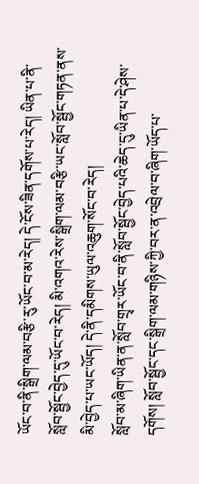ཡོང་བ་ནི་སྒྲིག་ལམ་བརྩི་རུ་ཡོང་བ་མ་རེད། དེ་ངོས་ཟིན་དགོས་པ་རེད། ཡིན་པ་ནི་སློབ་སྦྱོང་བྱེད་དུ་ཡོང་བ་རེད། མི་འགའ་རེས་སྒྲིག་ལམ་བརྩི་ཡང་སློབ་སྦྱོང་གཏན་ནས་མི་བྱེད་པ་ཡང་ཡོད། དེ་ནི་དམིགས་ཡུལ་འཆུག་སོང་བ་རེད།
སློབ་མ་ཞིག་ཡིན་ན་སློབ་གྲྭར་ཡོང་བ་ནི་སློབ་སྦྱོང་བྱེད་པའི་ཆེད་དུ་ཡིན་པ་དེ་ཤེས་དགོས། སློབ་སྦྱོང་དང་སྒྲིག་ལམ་གཉིས་ཀྱི་བར་ན་འབྲེལ་བ་ཞིག་ཡོད་པ་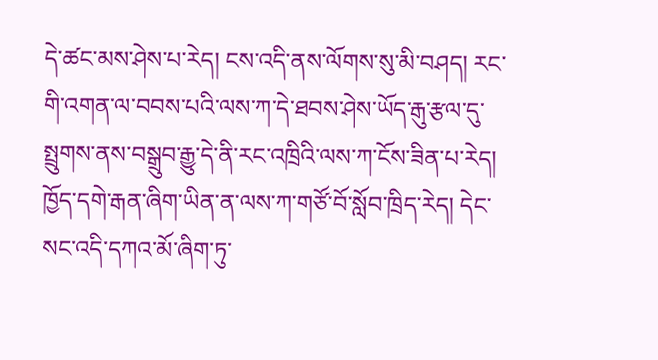དེ་ཚང་མས་ཤེས་པ་རེད། ངས་འདི་ནས་ལོགས་སུ་མི་བཤད། རང་གི་འགན་ལ་བབས་པའི་ལས་ཀ་དེ་ཐབས་ཤེས་ཡོད་རྒུ་རྩལ་དུ་སྤྲུགས་ནས་བསྒྲུབ་རྒྱུ་དེ་ནི་རང་འཁྲིའི་ལས་ཀ་ངོས་ཟིན་པ་རེད། ཁྱོད་དགེ་རྒན་ཞིག་ཡིན་ན་ལས་ཀ་གཙོ་བོ་སློབ་ཁྲིད་རེད། དེང་སང་འདི་དཀའ་མོ་ཞིག་ཏུ་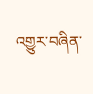འགྱུར་བཞིན་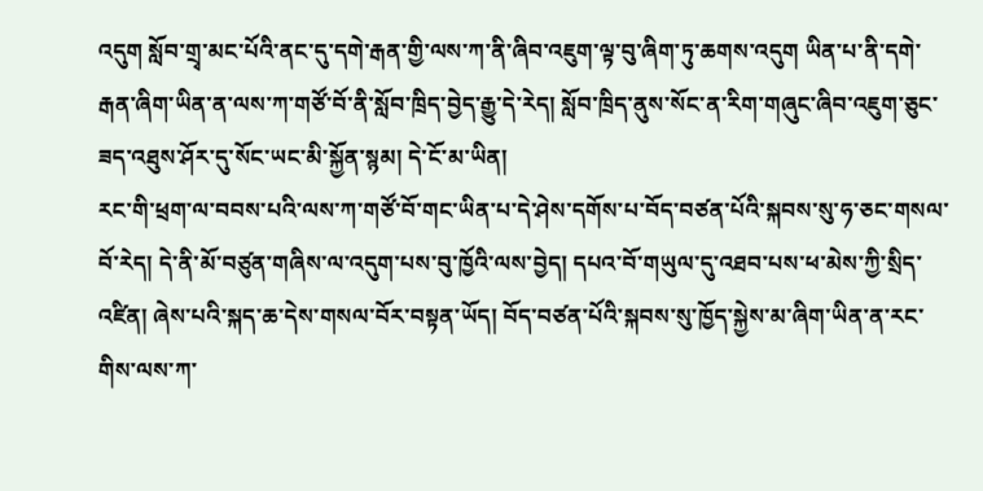འདུག སློབ་གྲྭ་མང་པོའི་ནང་དུ་དགེ་རྒན་གྱི་ལས་ཀ་ནི་ཞིབ་འཇུག་ལྟ་བུ་ཞིག་ཏུ་ཆགས་འདུག ཡིན་པ་ནི་དགེ་རྒན་ཞིག་ཡིན་ན་ལས་ཀ་གཙོ་བོ་ནི་སློབ་ཁྲིད་བྱེད་རྒྱུ་དེ་རེད། སློབ་ཁྲིད་ནུས་སོང་ན་རིག་གཞུང་ཞིབ་འཇུག་ཅུང་ཟད་འཐུས་ཤོར་དུ་སོང་ཡང་མི་སྐྱོན་སྙམ། དེ་ངོ་མ་ཡིན།
རང་གི་ཕྲག་ལ་བབས་པའི་ལས་ཀ་གཙོ་བོ་གང་ཡིན་པ་དེ་ཤེས་དགོས་པ་བོད་བཙན་པོའི་སྐབས་སུ་ཧ་ཅང་གསལ་བོ་རེད། དེ་ནི་མོ་བཙུན་གཞིས་ལ་འདུག་པས་བུ་ཁྱོའི་ལས་བྱེད། དཔའ་བོ་གཡུལ་དུ་འཐབ་པས་ཕ་མེས་ཀྱི་སྲིད་འཛིན། ཞེས་པའི་སྐད་ཆ་དེས་གསལ་བོར་བསྟན་ཡོད། བོད་བཙན་པོའི་སྐབས་སུ་ཁྱོད་སྐྱེས་མ་ཞིག་ཡིན་ན་རང་གིས་ལས་ཀ་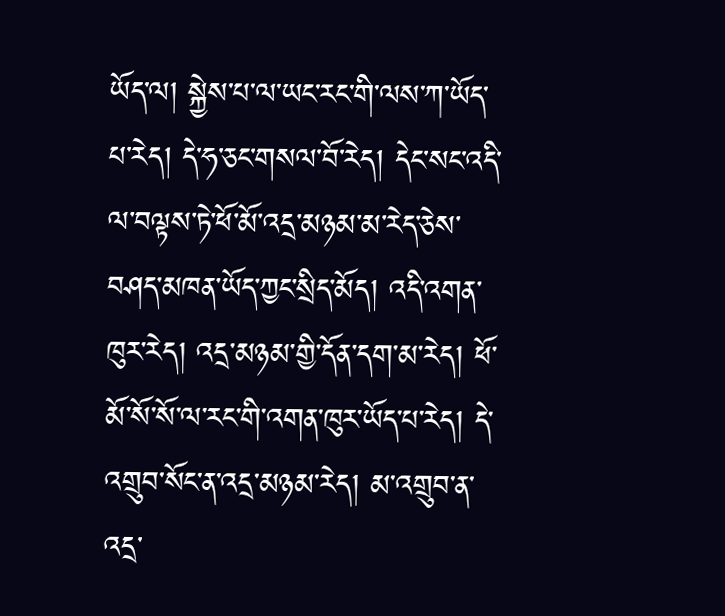ཡོད་ལ། སྐྱེས་པ་ལ་ཡང་རང་གི་ལས་ཀ་ཡོད་པ་རེད། དེ་ཧ་ཅང་གསལ་བོ་རེད། དེང་སང་འདི་ལ་བལྟས་ཏེ་ཕོ་མོ་འདྲ་མཉམ་མ་རེད་ཅེས་བཤད་མཁན་ཡོད་ཀྱང་སྲིད་མོད། འདི་འགན་ཁུར་རེད། འདྲ་མཉམ་གྱི་དོན་དག་མ་རེད། ཕོ་མོ་སོ་སོ་ལ་རང་གི་འགན་ཁུར་ཡོད་པ་རེད། དེ་འགྲུབ་སོང་ན་འདྲ་མཉམ་རེད། མ་འགྲུབ་ན་འདྲ་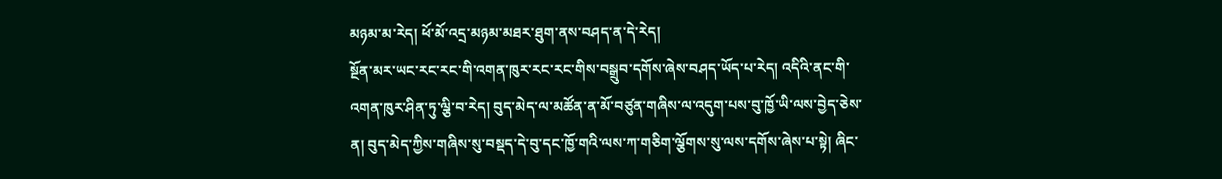མཉམ་མ་རེད། ཕོ་མོ་འདྲ་མཉམ་མཐར་ཐུག་ནས་བཤད་ན་དེ་རེད།
སྔོན་མར་ཡང་རང་རང་གི་འགན་ཁུར་རང་རང་གིས་བསྒྲུབ་དགོས་ཞེས་བཤད་ཡོད་པ་རེད། འདིའི་ནང་གི་འགན་ཁུར་ཤིན་ཏུ་ལྕི་བ་རེད། བུད་མེད་ལ་མཚོན་ན་མོ་བཙུན་གཞིས་ལ་འདུག་པས་བུ་ཁྱོ་ཡི་ལས་བྱེད་ཅེས་ན། བུད་མེད་ཀྱིས་གཞིས་སུ་བསྡད་དེ་བུ་དང་ཁྱོ་གའི་ལས་ཀ་གཅིག་ལྕོགས་སུ་ལས་དགོས་ཞེས་པ་སྟེ། ཞིང་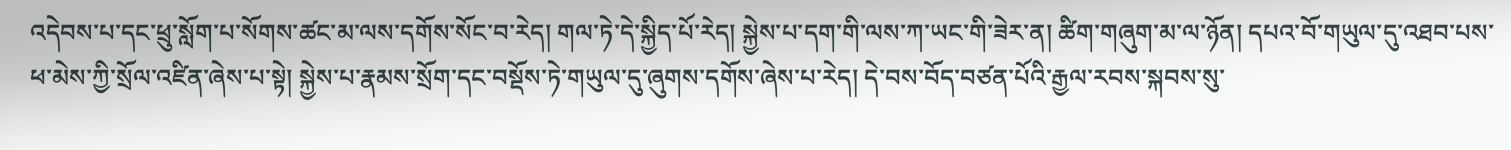འདེབས་པ་དང་ཕྲུ་སློག་པ་སོགས་ཚང་མ་ལས་དགོས་སོང་བ་རེད། གལ་ཏེ་དེ་སྐྱིད་པོ་རེད། སྐྱེས་པ་དག་གི་ལས་ཀ་ཡང་གི་ཟེར་ན། ཚིག་གཞུག་མ་ལ་ཉོན། དཔའ་བོ་གཡུལ་དུ་འཐབ་པས་ཕ་མེས་ཀྱི་སྲོལ་འཛིན་ཞེས་པ་སྟེ། སྐྱེས་པ་རྣམས་སྲོག་དང་བསྡོས་ཏེ་གཡུལ་དུ་ཞུགས་དགོས་ཞེས་པ་རེད། དེ་བས་བོད་བཙན་པོའི་རྒྱལ་རབས་སྐབས་སུ་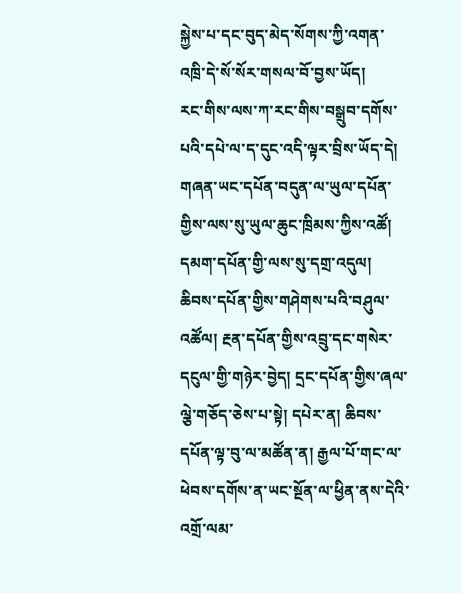སྐྱེས་པ་དང་བུད་མེད་སོགས་ཀྱི་འགན་འཁྲི་དེ་སོ་སོར་གསལ་བོ་བྱས་ཡོད།
རང་གིས་ལས་ཀ་རང་གིས་བསྒྲུབ་དགོས་པའི་དཔེ་ལ་ད་དུང་འདི་ལྟར་བྲིས་ཡོད་དེ། གཞན་ཡང་དཔོན་བདུན་ལ་ཡུལ་དཔོན་གྱིས་ལས་སུ་ཡུལ་ཆུང་ཁྲིམས་ཀྱིས་འཚོ། དམག་དཔོན་གྱི་ལས་སུ་དགྲ་འདུལ། ཆིབས་དཔོན་གྱིས་གཤེགས་པའི་བཤུལ་འཚོལ། རྔན་དཔོན་གྱིས་འབྲུ་དང་གསེར་དངུལ་གྱི་གཉེར་བྱེད། དྲང་དཔོན་གྱིས་ཞལ་ལྕེ་གཅོད་ཅེས་པ་སྟེ། དཔེར་ན། ཆིབས་དཔོན་ལྟ་བུ་ལ་མཚོན་ན། རྒྱལ་པོ་གང་ལ་ཕེབས་དགོས་ན་ཡང་སྔོན་ལ་ཕྱིན་ནས་དེའི་འགྲོ་ལམ་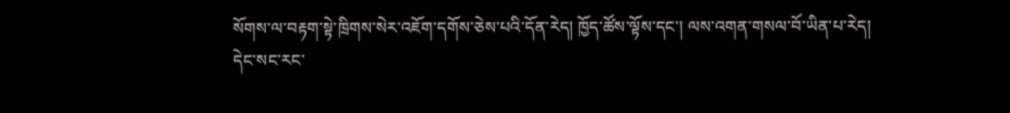སོགས་ལ་བརྟག་སྟེ་ཁྲིགས་སེར་འཇོག་དགོས་ཅེས་པའི་དོན་རེད། ཁྱོད་ཚོས་ལྟོས་དང་། ལས་འགན་གསལ་བོ་ཡིན་པ་རེད།
དེང་སང་རང་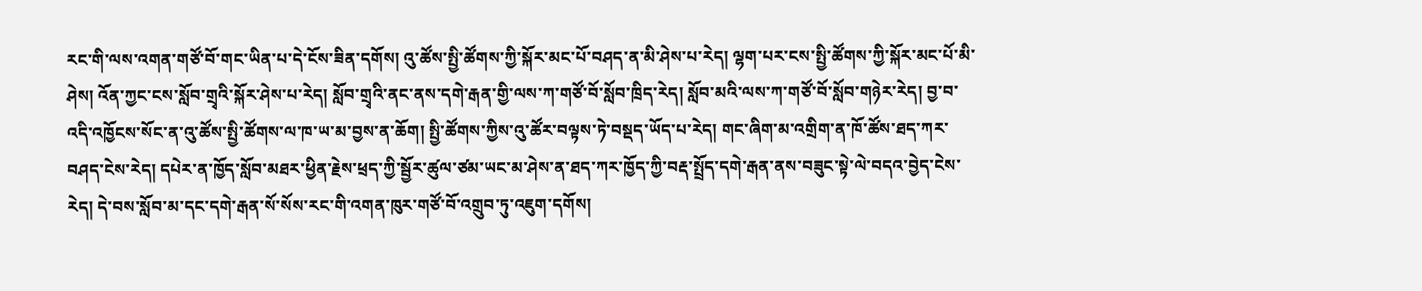རང་གི་ལས་འགན་གཙོ་བོ་གང་ཡིན་པ་དེ་ངོས་ཟིན་དགོས། འུ་ཚོས་སྤྱི་ཚོགས་ཀྱི་སྐོར་མང་པོ་བཤད་ན་མི་ཤེས་པ་རེད། ལྷག་པར་ངས་སྤྱི་ཚོགས་ཀྱི་སྐོར་མང་པོ་མི་ཤེས། འོན་ཀྱང་ངས་སློབ་གྲྭའི་སྐོར་ཤེས་པ་རེད། སློབ་གྲྭའི་ནང་ནས་དགེ་རྒན་གྱི་ལས་ཀ་གཙོ་བོ་སློབ་ཁྲིད་རེད། སློབ་མའི་ལས་ཀ་གཙོ་བོ་སློབ་གཉེར་རེད། བྱ་བ་འདི་འཁྱོངས་སོང་ན་འུ་ཚོས་སྤྱི་ཚོགས་ལ་ཁ་ཡ་མ་བྱས་ན་ཆོག། སྤྱི་ཚོགས་ཀྱིས་འུ་ཚོར་བལྟས་ཏེ་བསྡད་ཡོད་པ་རེད། གང་ཞིག་མ་འགྲིག་ན་ཁོ་ཚོས་ཐད་ཀར་བཤད་ངེས་རེད། དཔེར་ན་ཁྱོད་སློབ་མཐར་ཕྱིན་རྗེས་ཕྲད་ཀྱི་སྦྱོར་ཚུལ་ཙམ་ཡང་མ་ཤེས་ན་ཐད་ཀར་ཁྱོད་ཀྱི་བརྡ་སྤྲོད་དགེ་རྒན་ནས་བཟུང་སྟེ་ལེ་བདའ་བྱེད་ངེས་རེད། དེ་བས་སློབ་མ་དང་དགེ་རྒན་སོ་སོས་རང་གི་འགན་ཁུར་གཙོ་བོ་འགྲུབ་ཏུ་འཇུག་དགོས།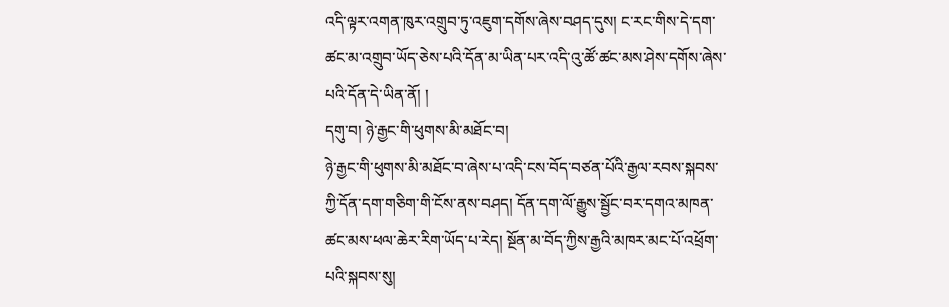འདི་ལྟར་འགན་ཁུར་འགྲུབ་ཏུ་འཇུག་དགོས་ཞེས་བཤད་དུས། ང་རང་གིས་དེ་དག་ཚང་མ་འགྲུབ་ཡོད་ཅེས་པའི་དོན་མ་ཡིན་པར་འདི་འུ་ཚོ་ཚང་མས་ཤེས་དགོས་ཞེས་པའི་དོན་དེ་ཡིན་ནོ། །
དགུ་བ། ཉེ་རྒྱང་གི་ཕུགས་མི་མཐོང་བ།
ཉེ་རྒྱང་གི་ཕུགས་མི་མཐོང་བ་ཞེས་པ་འདི་ངས་བོད་བཙན་པོའི་རྒྱལ་རབས་སྐབས་ཀྱི་དོན་དག་གཅིག་གི་ངོས་ནས་བཤད། དོན་དག་ལོ་རྒྱུས་སྦྱོང་བར་དགའ་མཁན་ཚང་མས་ཕལ་ཆེར་རིག་ཡོད་པ་རེད། སྔོན་མ་བོད་ཀྱིས་རྒྱའི་མཁར་མང་པོ་འཕྲོག་པའི་སྐབས་སུ།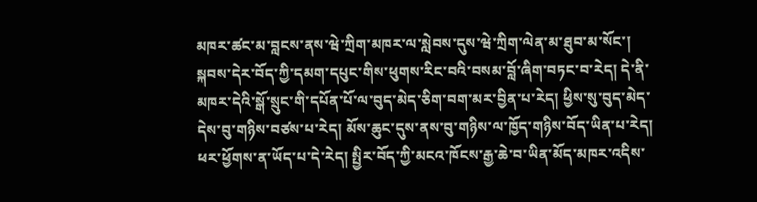མཁར་ཚང་མ་བླངས་ནས་ཝེ་ཀྲིག་མཁར་ལ་སླེབས་དུས་ཝེ་ཀྲིག་ལེན་མ་ཐུབ་མ་སོང་། སྐབས་དེར་བོད་ཀྱི་དམག་དཔུང་གིས་ཕུགས་རིང་བའི་བསམ་བློ་ཞིག་བཏང་བ་རེད། དེ་ནི་མཁར་དེའི་སྒོ་སྲུང་གི་དཔོན་པོ་ལ་བུད་མེད་ཅིག་བག་མར་བྱིན་པ་རེད། ཕྱིས་སུ་བུད་མེད་དེས་བུ་གཉིས་བཙས་པ་རེད། མོས་ཆུང་དུས་ནས་བུ་གཉིས་ལ་ཁྱོད་གཉིས་བོད་ཡིན་པ་རེད། ཕར་ཕྱོགས་ན་ཡོད་པ་དེ་རེད། སྤྱིར་བོད་ཀྱི་མངའ་ཁོངས་རྒྱ་ཆེ་བ་ཡིན་མོད་མཁར་འདིས་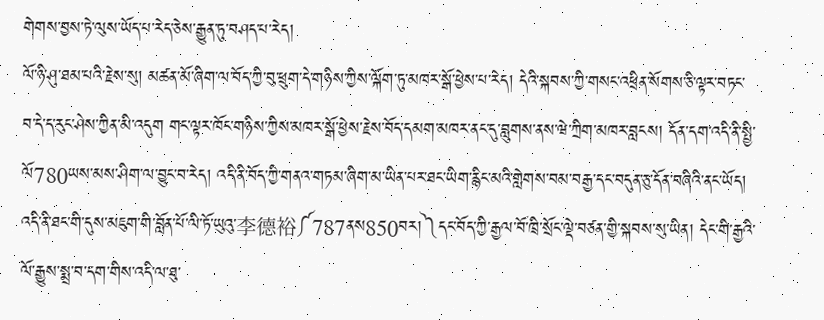གེགས་བྱས་ཏེ་ལུས་ཡོད་པ་རེད་ཅེས་རྒྱུན་ཏུ་བཤད་པ་རེད།
ལོ་ཉི་ཤུ་ཐམ་པའི་རྗེས་སུ། མཚན་མོ་ཞིག་ལ་བོད་ཀྱི་བུ་ཕྲུག་དེ་གཉིས་ཀྱིས་ལྐོག་ཏུ་མཁར་སྒོ་ཕྱེས་པ་རེད། དེའི་སྐབས་ཀྱི་གསང་འཕྲིན་སོགས་ཅི་ལྟར་བཏང་བ་དེ་ད་རུང་ཤེས་ཀྱིན་མི་འདུག གང་ལྟར་ཁོང་གཉིས་ཀྱིས་མཁར་སྒོ་ཕྱེས་རྗེས་བོད་དམག་མཁར་ནང་དུ་བླུགས་ནས་ཝེ་ཀྲིག་མཁར་བླངས། དོན་དག་འདི་ནི་སྤྱི་ལོ780ཡས་མས་ཤིག་ལ་བྱུང་བ་རེད། འདི་ནི་བོད་ཀྱི་གནའ་གཏམ་ཞིག་མ་ཡིན་པར་ཐང་ཡིག་རྙིང་མའི་གླེགས་བམ་བརྒྱ་དང་བདུན་ཅུ་དོན་བཞིའི་ནང་ཡོད། འདི་ནི་ཐང་གི་དུས་མཇུག་གི་བློན་པོ་ལི་ཏོ་ཡུའུ་李德裕༼787ནས850བར།༽དང་བོད་ཀྱི་རྒྱལ་བོ་ཁྲི་སྲོང་ལྡེ་བཙན་གྱི་སྐབས་སུ་ཡིན། དེང་གི་རྒྱའི་ལོ་རྒྱུས་སྨྲ་བ་དག་གིས་འདི་ལ་ཐུ་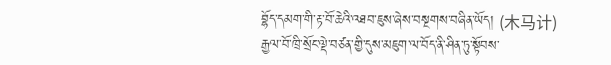བྷོད་དམག་གི་རྟ་བོ་ཆེའི་འཐབ་ཇུས་ཞེས་བསྔགས་བཞིན་ཡོད། (木马计)
རྒྱལ་བོ་ཁྲི་སྲོང་ལྡེ་བཙན་གྱི་དུས་མཇུག་ལ་བོད་ནི་ཤིན་ཏུ་སྟོབས་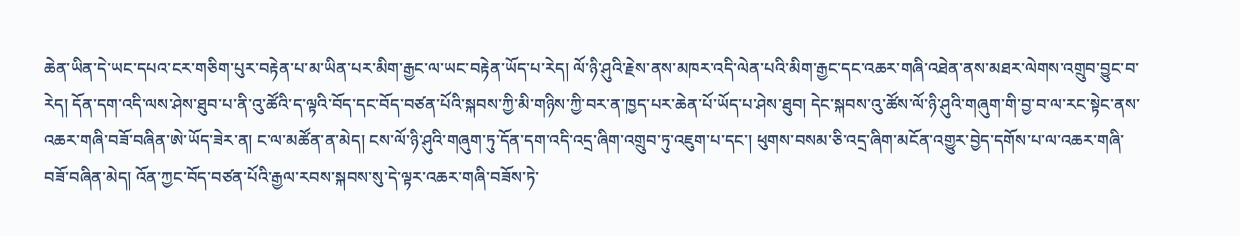ཆེན་ཡིན་དེ་ཡང་དཔའ་ངར་གཅིག་པུར་བརྟེན་པ་མ་ཡིན་པར་མིག་རྒྱང་ལ་ཡང་བརྟེན་ཡོད་པ་རེད། ལོ་ཉི་ཤུའི་རྗེས་ནས་མཁར་འདི་ལེན་པའི་མིག་རྒྱང་དང་འཆར་གཞི་འཐེན་ནས་མཐར་ལེགས་འགྲུབ་བྱུང་བ་རེད། དོན་དག་འདི་ལས་ཤེས་ཐུབ་པ་ནི་འུ་ཚོའི་ད་ལྟའི་བོད་དང་བོད་བཙན་པོའི་སྐབས་ཀྱི་མི་གཉིས་ཀྱི་བར་ན་ཁྱད་པར་ཆེན་པོ་ཡོད་པ་ཤེས་ཐུབ། དེང་སྐབས་འུ་ཚོས་ལོ་ཉི་ཤུའི་གཞུག་གི་བྱ་བ་ལ་རང་སྟེང་ནས་འཆར་གཞི་བཟོ་བཞིན་ཨེ་ཡོད་ཟེར་ན། ང་ལ་མཚོན་ན་མེད། ངས་ལོ་ཉི་ཤུའི་གཞུག་ཏུ་དོན་དག་འདི་འདྲ་ཞིག་འགྲུབ་ཏུ་འཇུག་པ་དང་། ཕུགས་བསམ་ཅི་འདྲ་ཞིག་མངོན་འགྱུར་བྱེད་དགོས་པ་ལ་འཆར་གཞི་བཟོ་བཞིན་མེད། འོན་ཀྱང་བོད་བཙན་པོའི་རྒྱལ་རབས་སྐབས་སུ་དེ་ལྟར་འཆར་གཞི་བཟོས་ཏེ་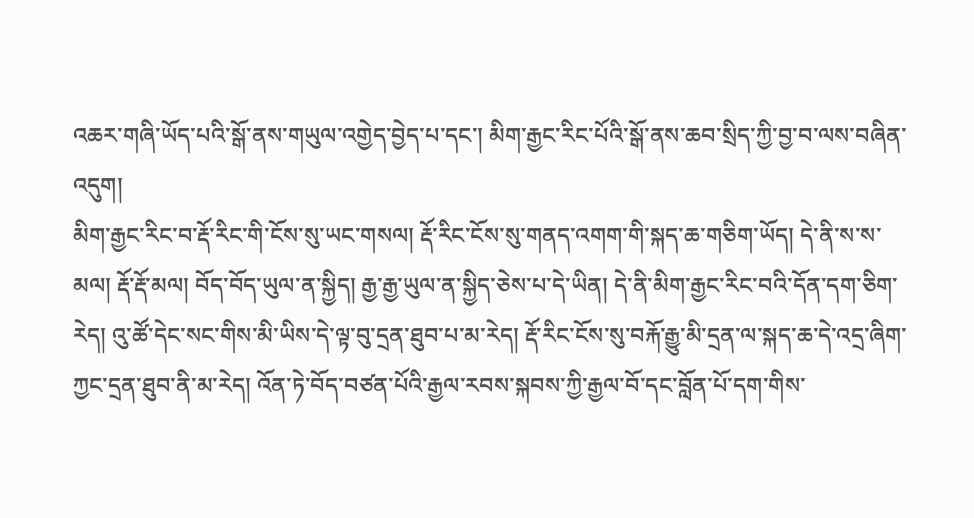འཆར་གཞི་ཡོད་པའི་སྒོ་ནས་གཡུལ་འགྱེད་བྱེད་པ་དང་། མིག་རྒྱང་རིང་པོའི་སྒོ་ནས་ཆབ་སྲིད་ཀྱི་བྱ་བ་ལས་བཞིན་འདུག།
མིག་རྒྱང་རིང་བ་རྡོ་རིང་གི་ངོས་སུ་ཡང་གསལ། རྡོ་རིང་ངོས་སུ་གནད་འགག་གི་སྐད་ཆ་གཅིག་ཡོད། དེ་ནི་ས་ས་མལ། རྡོ་རྡོ་མལ། བོད་བོད་ཡུལ་ན་སྐྱིད། རྒྱ་རྒྱ་ཡུལ་ན་སྐྱིད་ཅེས་པ་དེ་ཡིན། དེ་ནི་མིག་རྒྱང་རིང་བའི་དོན་དག་ཅིག་རེད། འུ་ཚོ་དེང་སང་གིས་མི་ཡིས་དེ་ལྟ་བུ་དྲན་ཐུབ་པ་མ་རེད། རྡོ་རིང་ངོས་སུ་བརྐོ་རྒྱུ་མི་དྲན་ལ་སྐད་ཆ་དེ་འདྲ་ཞིག་ཀྱང་དྲན་ཐུབ་ནི་མ་རེད། འོན་ཏེ་བོད་བཙན་པོའི་རྒྱལ་རབས་སྐབས་ཀྱི་རྒྱལ་བོ་དང་བློན་པོ་དག་གིས་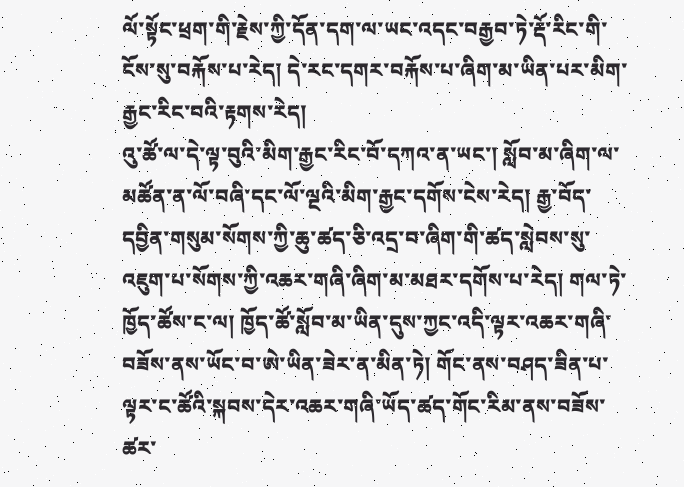ལོ་སྟོང་ཕྲག་གི་རྗེས་ཀྱི་དོན་དག་ལ་ཡང་འདང་བརྒྱབ་ཏེ་རྡོ་རིང་གི་ངོས་སུ་བརྐོས་པ་རེད། དེ་རང་དགར་བརྐོས་པ་ཞིག་མ་ཡིན་པར་མིག་རྒྱང་རིང་བའི་རྟགས་རེད།
འུ་ཚོ་ལ་དེ་ལྟ་བུའི་མིག་རྒྱང་རིང་བོ་དཀའ་ན་ཡང་། སློབ་མ་ཞིག་ལ་མཚོན་ན་ལོ་བཞི་དང་ལོ་ལྔའི་མིག་རྒྱང་དགོས་ངེས་རེད། རྒྱ་བོད་དབྱིན་གསུམ་སོགས་ཀྱི་ཆུ་ཚད་ཅི་འདྲ་བ་ཞིག་གི་ཚད་སླེབས་སུ་འཇུག་པ་སོགས་ཀྱི་འཆར་གཞི་ཞིག་མ་མཐར་དགོས་པ་རེད། གལ་ཏེ་ཁྱོད་ཚོས་ང་ལ། ཁྱོད་ཚོ་སློབ་མ་ཡིན་དུས་ཀྱང་འདི་ལྟར་འཆར་གཞི་བཟོས་ནས་ཡོང་བ་ཨེ་ཡིན་ཟེར་ན་མིན་ཏེ། གོང་ནས་བཤད་ཟིན་པ་ལྟར་ང་ཚོའི་སྐབས་དེར་འཆར་གཞི་ཡོད་ཚད་གོང་རིམ་ནས་བཟོས་ཚར་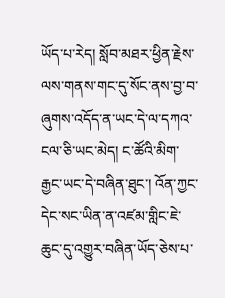ཡོད་པ་རེད། སློབ་མཐར་ཕྱིན་རྗེས་ལས་གནས་གང་དུ་སོང་ནས་བྱ་བ་ཞུགས་འདོད་ན་ཡང་དེ་ལ་དཀའ་ངལ་ཅི་ཡང་མེད། ང་ཚོའི་མིག་རྒྱང་ཡང་དེ་བཞིན་ཐུང་། འོན་ཀྱང་དེང་སང་ཡིན་ན་འཛམ་གླིང་ཇེ་ཆུང་དུ་འགྱུར་བཞིན་ཡོད་ཅེས་པ་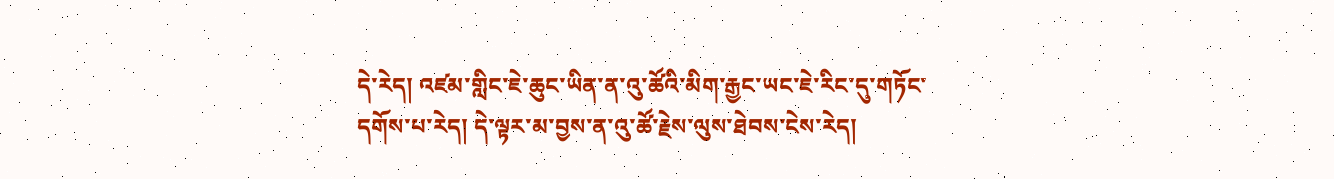དེ་རེད། འཛམ་གླིང་ཇེ་ཆུང་ཡིན་ན་འུ་ཚོའི་མིག་རྒྱང་ཡང་ཇེ་རིང་དུ་གཏོང་དགོས་པ་རེད། དེ་ལྟར་མ་བྱས་ན་འུ་ཚོ་རྗེས་ལུས་ཐེབས་ངེས་རེད།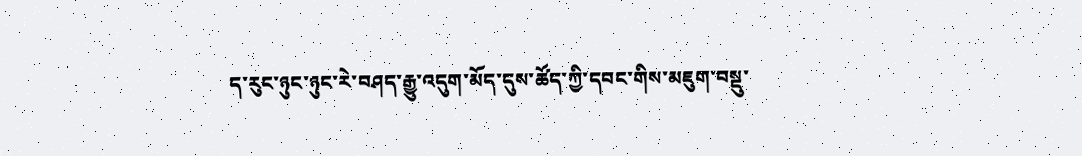ད་རུང་ཉུང་ཉུང་རེ་བཤད་རྒྱུ་འདུག་མོད་དུས་ཚོད་ཀྱི་དབང་གིས་མཇུག་བསྡུ་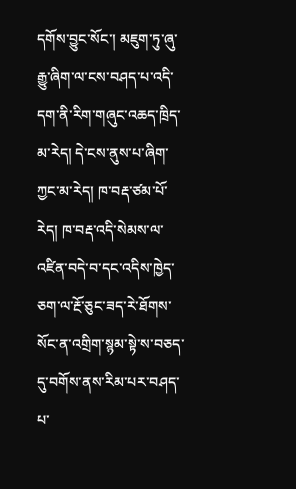དགོས་བྱུང་སོང་། མཇུག་ཏུ་ཞུ་རྒྱུ་ཞིག་ལ་ངས་བཤད་པ་འདི་དག་ནི་རིག་གཞུང་འཆད་ཁྲིད་མ་རེད། དེ་ངས་ནུས་པ་ཞིག་ཀྱང་མ་རེད། ཁ་བརྡ་ཙམ་པོ་རེད། ཁ་བརྡ་འདི་སེམས་ལ་འཛིན་བདེ་བ་དང་འདིས་ཁྱེད་ཅག་ལ་རྔོ་ཅུང་ཟད་རེ་ཐོགས་སོང་ན་འགྲིག་སྙམ་སྟེ་ས་བཅད་དུ་བགོས་ནས་རིམ་པར་བཤད་པ་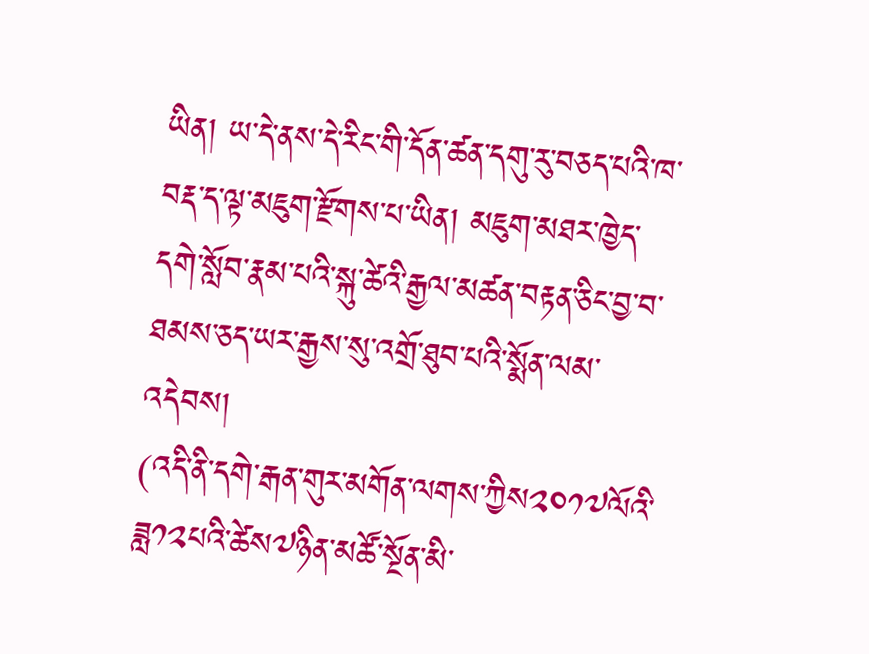ཡིན། ཡ་དེ་ནས་དེ་རིང་གི་དོན་ཚན་དགུ་རུ་བཅད་པའི་ཁ་བརྡ་ད་ལྟ་མཇུག་རྫོགས་པ་ཡིན། མཇུག་མཐར་ཁྱེད་དགེ་སློབ་རྣམ་པའི་སྐུ་ཚེའི་རྒྱལ་མཚན་བརྟན་ཅིང་བྱ་བ་ཐམས་ཅད་ཡར་རྒྱས་སུ་འགྲོ་ཐུབ་པའི་སྨོན་ལམ་འདེབས།
(འདི་ནི་དགེ་རྒན་གུར་མགོན་ལགས་ཀྱིས༢༠༡༧ལོའི་ཟླ༡༢པའི་ཚེས༧ཉིན་མཚོ་སྔོན་མི་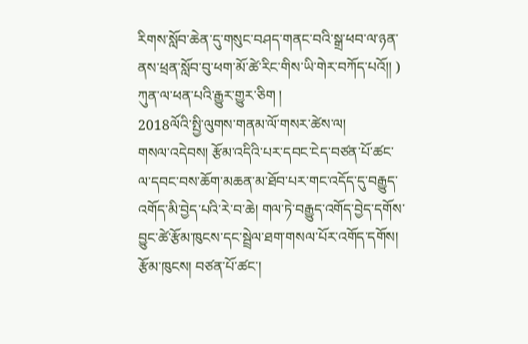རིགས་སློབ་ཆེན་དུ་གསུང་བཤད་གནང་བའི་སྒྲ་ཕབ་ལ་ཉན་ནས་ཕྲན་སློབ་བུ་ཕག་མོ་ཚེ་རིང་གིས་ཡི་གེར་བཀོད་པའོ།། )
ཀུན་ལ་ཕན་པའི་རྒྱུར་གྱུར་ཅིག །
2018ལོའི་སྤྱི་ལུགས་གནམ་ལོ་གསར་ཚེས་ལ།
གསལ་འདེབས། རྩོམ་འདིའི་པར་དབང་ངེད་བཙན་པོ་ཚང་ལ་དབང་བས་ཆོག་མཆན་མ་ཐོབ་པར་གང་འདོད་དུ་བརྒྱུད་འགོད་མི་བྱེད་པའི་རེ་བ་ཆེ། གལ་ཏེ་བརྒྱུད་འགོད་བྱེད་དགོས་བྱུང་ཚེ་རྩོམ་ཁུངས་དང་སྦྲེལ་ཐག་གསལ་པོར་འགོད་དགོས།
རྩོམ་ཁུངས། བཙན་པོ་ཚང་།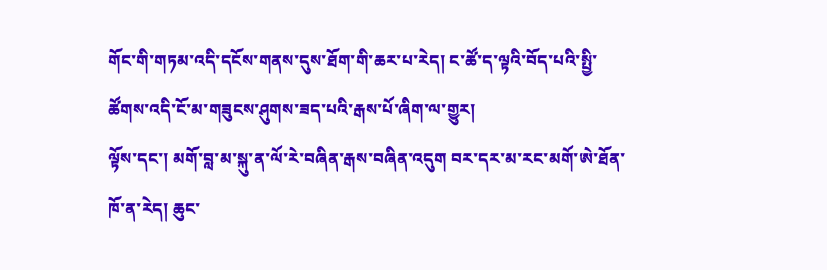གོང་གི་གཏམ་འདི་དངོས་གནས་དུས་ཐོག་གི་ཆར་པ་རེད། ང་ཚོ་ད་ལྟའི་བོད་པའི་སྤྱི་ཚོགས་འདི་ངོ་མ་གཟུངས་ཤུགས་ཟད་པའི་རྒས་པོ་ཞིག་ལ་གྱུར།
ལྟོས་དང་། མགོ་བླ་མ་སྐུ་ན་ལོ་རེ་བཞིན་རྒས་བཞིན་འདུག བར་དར་མ་རང་མགོ་ཨེ་ཐོན་ཁོ་ན་རེད། ཆུང་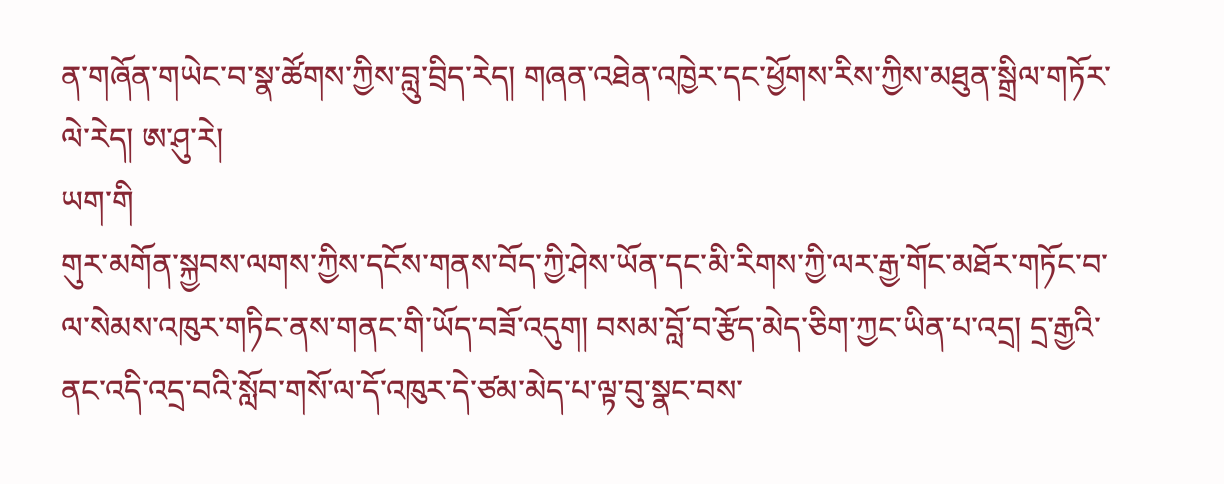ན་གཞོན་གཡེང་བ་སྣ་ཚོགས་ཀྱིས་བླུ་བྲིད་རེད། གཞན་འཐེན་འཁྱེར་དང་ཕྱོགས་རིས་ཀྱིས་མཐུན་སྒྲིལ་གཏོར་ལེ་རེད། ཨ་ཤུ་རེ།
ཡག་གི
གུར་མགོན་སྐྱབས་ལགས་ཀྱིས་དངོས་གནས་བོད་ཀྱི་ཤེས་ཡོན་དང་མི་རིགས་ཀྱི་ལར་རྒྱ་གོང་མཐོར་གཏོང་བ་ལ་སེམས་འཁུར་གཏིང་ནས་གནང་གི་ཡོད་བཟོ་འདུག། བསམ་བློ་བ་རྩོད་མེད་ཅིག་ཀྱང་ཡིན་པ་འདྲ། དྲ་རྒྱའི་ནང་འདི་འདྲ་བའི་སློབ་གསོ་ལ་དོ་འཁུར་དེ་ཙམ་མེད་པ་ལྟ་བུ་སྣང་བས་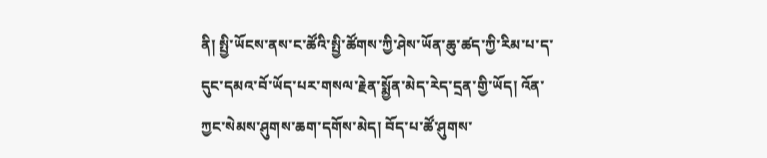ནི། སྤྱི་ཡོངས་ནས་ང་ཚོའི་སྤྱི་ཚོགས་ཀྱི་ཤེས་ཡོན་ཆུ་ཚད་ཀྱི་རིམ་པ་ད་དུང་དམའ་བོ་ཡོད་པར་གསལ་རྗེན་སྨྱོན་མེད་རེད་དྲན་གྱི་ཡོད། འོན་ཀྱང་སེམས་ཤུགས་ཆག་དགོས་མེད། བོད་པ་ཚོ་ཤུགས་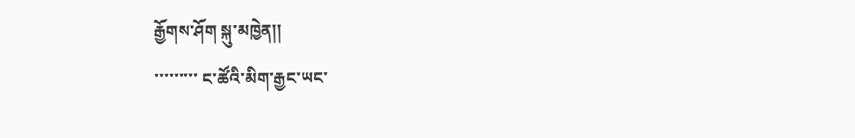རྒྱོགས་ཤོག སྐུ་མཁྱེན།།
་་་་་་་་་ ང་ཚོའི་མིག་རྒྱང་ཡང་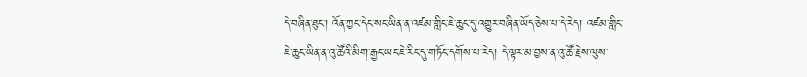དེ་བཞིན་ཐུང་། འོན་ཀྱང་དེང་སང་ཡིན་ན་འཛམ་གླིང་ཇེ་ཆུང་དུ་འགྱུར་བཞིན་ཡོད་ཅེས་པ་དེ་རེད། འཛམ་གླིང་ཇེ་ཆུང་ཡིན་ན་འུ་ཚོའི་མིག་རྒྱང་ཡང་ཇེ་རིང་དུ་གཏོང་དགོས་པ་རེད། དེ་ལྟར་མ་བྱས་ན་འུ་ཚོ་རྗེས་ལུས་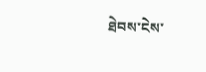ཐེབས་ངེས་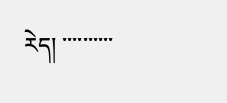རེད། ་་་་་་་་་་